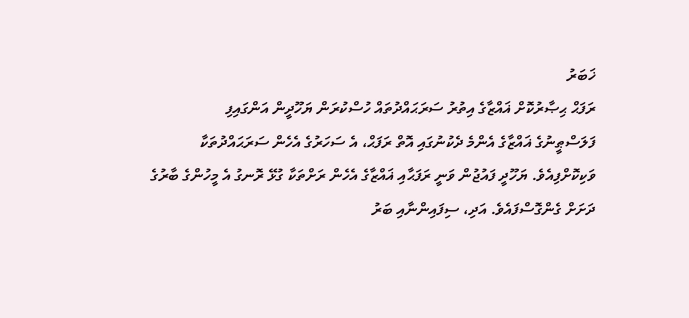ޚަބަރު
ރަފަޙް ޙިޞާރުކޮށް ޣައްޒާގެ އިތުރު ސަރަޙައްދުތައް ހުސްކުރަން ޔަހޫދީން އަންގައިފި
ފަލަސްޠީނުގެ ޣައްޒާގެ އެންމެ ދެކުނުގައި އޮތް ރަފަޙް، އެ ސަހަރުގެ އެހެން ސަރަޙައްދުތަކާ ވަކިކޮށްފިއެވެ. ޔަހޫދީ ފައުޖުން ވަނީ ރަފަޙާއި ޣައްޒާގެ އެހެން ރަށްތަކާ ގުޅޭ ރޮނގު އެ މީހުންގެ ބާރުގެ ދަށަށް ގެންގޮސްފައެވެ. އަދި، ސިފައިންނާއި ބަރު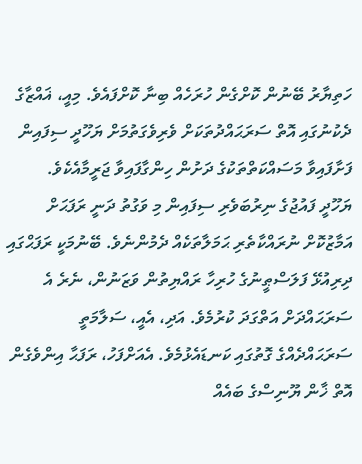ހަތިޔާރު ބޭނުން ކޮށްގެން ހުރަހެއް ބިނާ ކޮށްފައެވެ. މިއީ، ޣައްޒާގެ ދެކުނުގައި އޮތް ސަރަޙައްދުތަކަށް ވެރިވެގަތުމަށް ޔަހޫދީ ސިފައިން ފަށާފައިވާ މަސައްކަތްތަކުގެ ދަށުން ހިންގާފައިވާ ޖަރީމާއެކެވެ.
ޔަހޫދީ ފައުޖުގެ ނިރުބަވެރި ސިފައިން މި ވަގުތު ދަނީ ރަފަޙަށް އަމާޒުކޮށް ނުރައްކާތެރި ޙަމަލާތަކެއް ދެމުންނެވެ. ބޭނުމަކީ ރަފަޙްގައި ދިރިއުޅޭ ފަލަސްޠީނުގެ ހުރިހާ ރައްޔިތުން ވަޒަނުން، ނެރެ އެ ސަރަޙައްދަށް އަތްގަދަ ކުރުމެވެ. އަދި، އެއީ، ސަލާމަތީ ސަރަޙައްދެއްގެ ގޮތުގައި ކަނޑައެޅުމެވެ. އެއަށްފަހު، ރަފަޙާ އިންވެގެން އޮތް ޚާން ޔޫނިސްގެ ބައެއް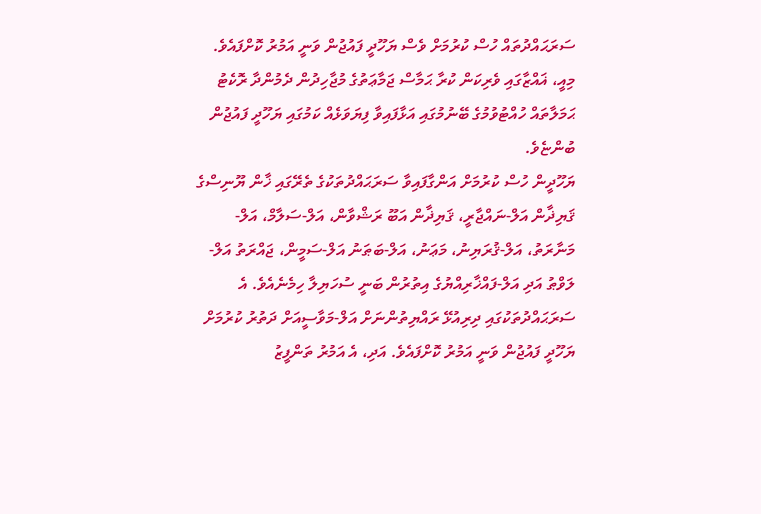ސަރަޙައްދުތައް ހުސް ކުރުމަށް ވެސް ޔަހޫދީ ފައުޖުން ވަނީ އަމުރު ކޮށްފައެވެ. މިއީ، ޣައްޒާގައި ވެރިކަން ކުރާ ޙަމާސް ޖަމާޢަތުގެ މުޖާހިދުން ދެމުންދާ ރޮކެޓު ޙަމަލާތައް ހުއްޓުވުމުގެ ބޭނުމުގައި އަޅާފައިވާ ފިޔަވަޅެއް ކަމުގައި ޔަހޫދީ ފައުޖުން ބުންޏެވެ.
ޔަހޫދީން ހުސް ކުރުމަށް އަންގާފައިވާ ސަރަޙައްދުތަކުގެ ތެރޭގައި ޚާން ޔޫނިސްގެ ޤަޔިޛާން އަލް-ނައްޖާރީ، ޤަޔިޛާން އަބޫ ރަޝްވާން، އަލް-ސަލާމް، އަލް-މަނާރަތު، އަލް-ޤުރަޔިނު، މަޢަނު، އަލް-ބަޠަނު އަލް-ސަމީން، ޖައްރަތު އަލް-ލަވްޠު އަދި އަލް-ފައްޚާރިއްޔުގެ އިތުރުން ބަނީ ސުހަޔިލާ ހިމެނެއެވެ. އެ ސަރަޙައްދުތަކުގައި ދިރިއުޅޭ ރައްޔިތުންނަށް އަލް-މަވާސީއަށް ދަތުރު ކުރުމަށް ޔަހޫދީ ފައުޖުން ވަނީ އަމުރު ކޮށްފައެވެ. އަދި، އެ އަމުރު ތަންފީޒު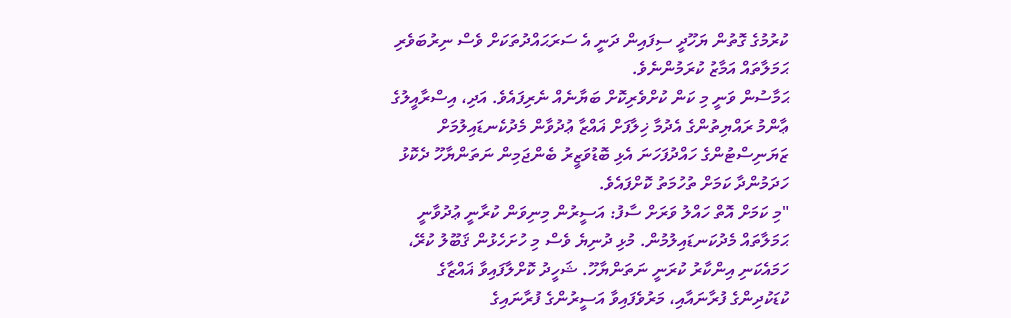ކުރުމުގެ ގޮތުން ޔަހޫދީ ސިފައިން ދަނީ އެ ސަރަޙައްދުތަކަށް ވެސް ނިރުބަވެރި ޙަމަލާތައް އަމާޒު ކުރަމުންނެވެ.
ޙަމާސުން ވަނީ މި ކަން ކުށްވެރިކޮށް ބަޔާނެއް ނެރިފައެވެ. އަދި، އިސްރާއީލުގެ ޢާންމު ރައްޔިތުންގެ އެދުމާ ޚިލާފަށް ޣައްޒާ ޢުދުވާން މެދުކެނޑައިލުމަށް ޒަޔަނިސްޓުންގެ ހައްދުފަހަނަ އެޅި ބޮޑުވަޒީރު ބެންޖަމިން ނަތަންޔާހޫ ދެކޮޅު ހަދަމުންދާ ކަމަށް ތުހުމަތު ކޮށްފައެވެ.
"މި ކަމަށް އޮތް ހައްލު ވަރަށް ސާފު: އަސީރުން މިނިވަން ކުރާނީ ޢުދުވާނީ ޙަމަލާތައް މެދުކަނޑައިލުމުން. މުޅި ދުނިޔެ ވެސް މި ހުށަހެޅުން ޤަބޫލު ކުރޭ، ހަމައެކަނި އިންކާރު ކުރަނީ ނަތަންޔާހޫ. ޝަހީދު ކޮށްލާފައިވާ ޣައްޒާގެ ކުޑަކުދިންގެ ފުރާނައާއި، މަރުވެފައިވާ އަސީރުންގެ ފުރާނައިގެ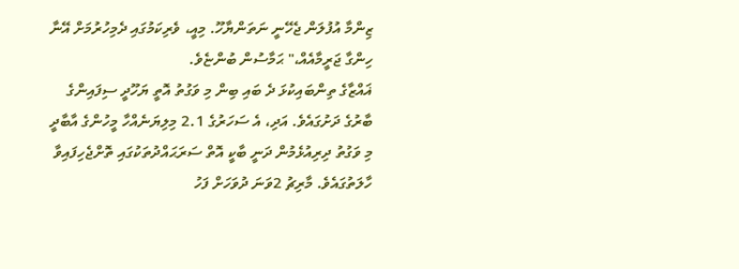ޒިންމާ އުފުލަން ޖެހޭނީ ނަތަންޔާހޫ. މިއީ، ވެރިކަމުގައި ދެމިހުރުމަށް އޭނާ ހިންގާ ޖަރީމާއެއް،" ޙަމާސުން ބުންޏެވެ.
ޣައްޒާގެ ތިންބައިކުޅަ ދެ ބައި ބިން މި ވަގުތު އޮތީ ޔަހޫދީ ސިފައިންގެ ބާރުގެ ދަށުގައެވެ. އަދި، އެ ސަހަރުގެ 2.1 މިލިޔަނެއްހާ މީހުންގެ އާބާދީ މި ވަގުތު ދިރިއުޅެމުން ދަނީ ބާކީ އޮތް ސަރަޙައްދުތަކުގައި ތޮށްޖެހިފައިވާ ހާލަތުގައެވެ. މާރިޗު 2ވަނަ ދުވަހަށް ފަހު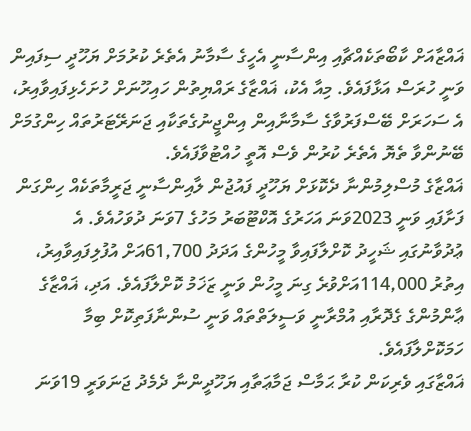ޣައްޒާއަށް ކާބޯތަކެއްޗާއި އިންސާނީ އެހީގެ ސާމާނު އެތެރެ ކުރުމަށް ޔަހޫދީ ސިފައިން ވަނީ ހުރަސް އަޅާފައެވެ. މިއާ އެކު، ޣައްޒާގެ ރައްޔިތުން ހައިހޫނަށް ހުށަހެޅިފައިވާއިރު، އެ ސަހަރަށް ބޭސްފަރުވާގެ ސާމާނާއިން އިންޖީނުގެތަކާއި ޖަނަރޭޓަރުތައް ހިންގުމަށް ބޭނުންވާ ތެޔޮ އެތެރެ ކުރުން ވެސް އޮތީ ހުއްޓުވާފައެވެ.
ޣައްޒާގެ މުސްލިމުންނާ ދެކޮޅަށް ޔަހޫދީ ފައުޖުން ލާއިންސާނީ ޖަރީމާތަކެއް ހިންގަން ފަށާފައި ވަނީ 2023ވަނަ އަހަރުގެ އޮކްޓޫބަރު މަހުގެ 7ވަނަ ދުވަހުއެވެ. އެ ޢުދުވާނުގައި ޝަހީދު ކޮށްލާފައިވާ މީހުންގެ އަދަދު 61,700އަށް އުފުލިފައިވާއިރު، އިތުރު 114,000އަށްވުރެ ގިނަ މީހުން ވަނީ ޒަޚަމު ކޮށްލާފައެވެ. އަދި، ޣައްޒާގެ ޢާންމުންގެ ގެދޮރާއި އުމްރާނީ ވަސީލަތްތައް ވަނީ ސުންނާފަތިކޮށް ބިމާ ހަމަކޮށްލާފައެވެ.
ޣައްޒާގައި ވެރިކަން ކުރާ ޙަމާސް ޖަމާޢަތާއި ޔަހޫދީންނާ ދެމެދު ޖަނަވަރީ 19ވަނަ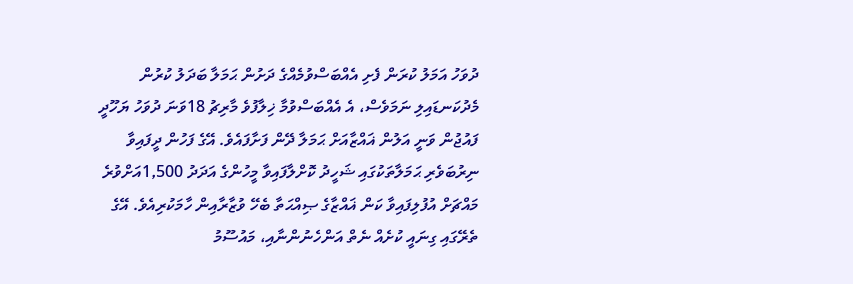ދުވަހު އަމަލު ކުރަން ފެށި އެއްބަސްވުމެއްގެ ދަށުން ޙަމަލާ ބަދަލު ކުރުން މެދުކަނޑައިލި ނަމަވެސް، އެ އެއްބަސްވުމާ ޚިލާފުވެ މާރިޗު 18ވަނަ ދުވަހު ޔަހޫދީ ފައުޖުން ވަނީ އަލުން ޣައްޒާއަށް ޙަމަލާ ދޭން ފަށާފައެވެ. އޭގެ ފަހުން ދީފައިވާ ނިރުބަވެރި ޙަމަލާތަކުގައި ޝަހީދު ކޮށްލާފައިވާ މީހުންގެ އަދަދު 1,500އަށްވުރެ މައްޗަށް އުފުލިފައިވާ ކަން ޣައްޒާގެ ޞިއްޙަތާ ބެހޭ ވުޒާރާއިން ހާމަކުރިއެވެ. އޭގެ ތެރޭގައި ގިނައީ ކުށެއް ނެތް އަންހެނުންނާއި، މައުސޫމު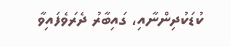ކުޑަކުދިންނާއި، ގައިބާރު ދެރަވެފައިވާ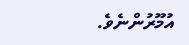އުމޫރުންނެވެ.